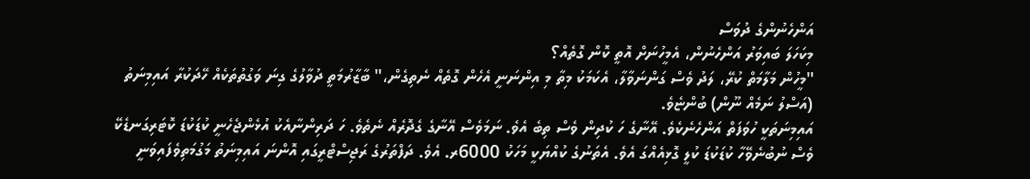އަންހެނުންގެ ދުވަސް
މިކަހަލަ ބައިވަރު އަންހެނުން، އެމީހުނަށް އޮތީ ކޮން ގޮތެއް؟
"މީހުން މަލާމަތް ކުރޭ، ލަދު ވެސް ގަންނަވާލާ، އެކަމަކު މިތާ މި އިންނަނީ އެހެން ގޮތެއް ނެތިގެން،" ބާޒާރުމަތީ ދުވާލުގެ ގިނަ ވަގުތުތަކެއް ހޭދަކުރާ އައިމިނަތު (އަސްލު ނަމެއް ނޫން) ބުންޏެވެ.
އައިމިނަތަކީ ހުވަފަތް އަންހެނެކެވެ. އޭނާގެ ހަ ކުދިން ވެސް ތިބެ އެވެ. ނަމަވެސް އޭނާގެ ގެދޮރެއް ނެތެވެ. ހަ ދަރިންނާއެކު އުޅެންޖެހެނީ ކުޑަކުޑަ ކޮޓަރިގަނޑެކޭ ވެސް ނުބުނެވޭހާ ކުޑަކުޑަ ކުލީ ގޮޅިއެއްގަ އެވެ. އެތަނުގެ ކުއްޔަކީ މަހަކު 6000ރ. އެވެ. ދަފްތަރުގެ ރަޖިސްޓްރީގައި އޮންނަ އައިމިނަތު މަގުމަތިވެފައިވަނީ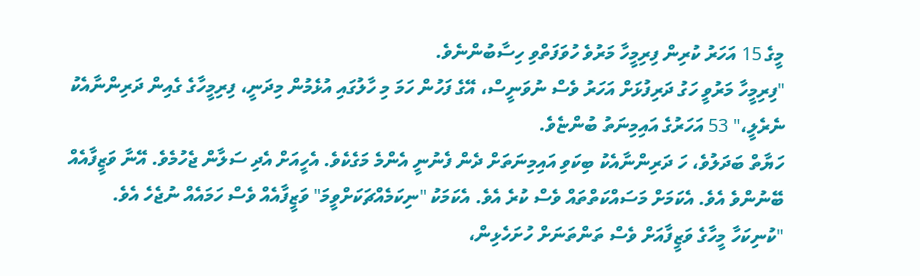މީގެ 15 އަހަރު ކުރިން ފިރިމީހާ މަރުވެ ހުވަފަތްވި ހިސާބުންނެވެ.
"ފިރިމީހާ މަރުވީ ހަގު ދަރިފުޅަށް އަހަރު ވެސް ނުވަނީސް، އޭގެ ފަހުން ހަމަ މި ހާލުގައި އުޅެމުން މިދަނީ، ފިރިމީހާގެ ގެއިން ދަރިންނާއެކު ނެރެލީ،" 53 އަހަރުގެ އައިމިނަތު ބުންޏެވެ.
ހަޔާތް ބަދަލުވެ، ހަ ދަރިންނާއެކު ބިކަވި އައިމިނަތަށް ދެން ފެނުނީ އެންމެ މަގެކެވެ. އެހީއަށް އެދި ސަލާން ޖެހުމެވެ. އޭނާ ވަޒީފާއެއް ބޭނުންވެ އެވެ. އެކަމަށް މަސައްކަތްތައް ވެސް ކުރެ އެވެ. އެކަމަކު "ނިކަމެއްޗަކަށްވީމަ" ވަޒީފާއެއް ވެސް ހަމައެއް ނުޖެހެ އެވެ.
"ކުނިކަހާ މީހާގެ ވަޒީފާއަށް ވެސް ތަންތަނަށް ހުށަހެޅިން،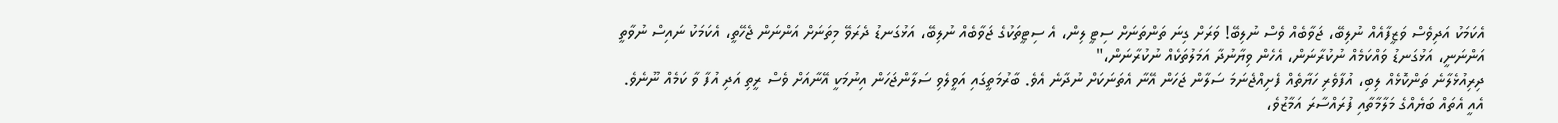އެކަމަކު އަދިވެސް ވަޒީފާއެއް ނުލިބޭ، ޖަވާބެއް ވެސް ނުލިބޭ! ވަރަށް ގިނަ ތަންތަނަށް ސިޓީ ލިން، އެ ސިޓީތަކުގެ ޖަވާބެއް ނުލިބޭ، އަޅުގަނޑު ދެރަވޭ މިތަނަށް އަންނަން ޖެހޭތީ، އެކަމަކު ނައިސް ނުވާތީ އަންނަނީ، އަޅުގަނޑު ވައްކަމެއް ނުކުރާނަން، އެހެން ވިޔާނުދާ އަމަލުތަކެއް ނުކުރާނަން،"
ދިރިއުޅެލާނެ ތަންކޮޅެއް ލިބި، އުފާވެރި ހަޔާތެއް ފެށިއްޖެނަމަ ސަލާން ޖަހަން އޭނާ އެތަނަކަށް ނުދާނެ އެވެ. ބާރުމަތީގައި އަވީލެވި ސަލާންޖަހަން އިނުމަކީ އޭނާއަށް ވެސް ރީތި އަދި އުފާ ވާ ކަމެއް ނޫނެވެ. އެއީ އެތައް ބަޔެއްގެ މަލާމާތާއި ފުރައްސާރަ އަމާޒުވެ،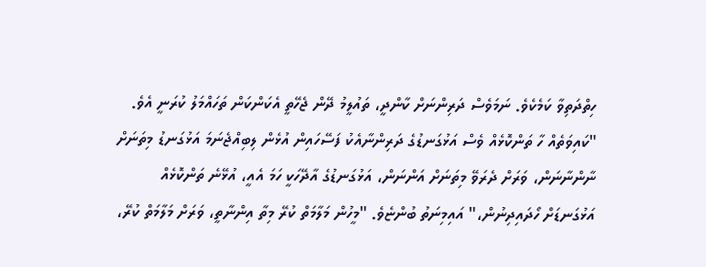ހިތްދަތިވާ ކަމެކެވެ. ނަމަވެސް ދަރިންނަށް ކާންދީ، ތައުލީމު ދޭން ޖެހޭތީ އެކަންކަން ތަހައްމަލު ކުރަނީ އެވެ.
"ކައިވަތެއް ހާ ތަންކޮޅެއް ވެސް އަޅުގަނޑުގެ ދަރިންނާއެކު ފަސޭހައިން އުޅެން ލިބިއްޖެނަމަ އަޅުގަނޑު މިތަނަށް ނާންނާނަން، ވަރަށް ދެރަވޭ މިތަނަށް އަންނަން، އަޅުގަނޑުގެ އާދޭހަކީ ހަމަ އެއީ، އުޅޭނެ ތަންކޮޅެއް އަޅުގަނޑަށް ހޯދައިދިނުން،" އައިމިނަތު ބުންޏެވެ. "މީހުން މަލާމަތް ކުރޭ މިތާ އިންނާތީ، ވަރަށް މަލާމަތް ކުރޭ،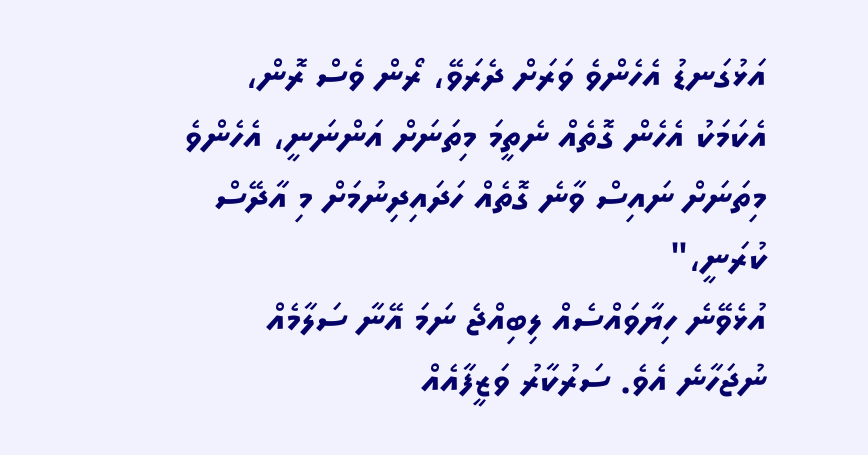އަޅުގަނޑު އެހެންވެ ވަރަށް ދެރަވޭ، ރޯން ވެސް ރޮން، އެކަމަކު އެހެން ގޮތެއް ނެތީމަ މިތަނަށް އަންނަނީ، އެހެންވެ މިތަނަށް ނައިސް ވާނެ ގޮތެއް ހަދައިދިނުމަށް މި އާދޭސް ކުރަނީ،"
އުޅެވޭނެ ހިޔާވައްސެއް ލިބިއްޖެ ނަމަ އޭނާ ސަލާމެއް ނުޖަހާނެ އެވެ. ސަރުކާރު ވަޒީފާއެއް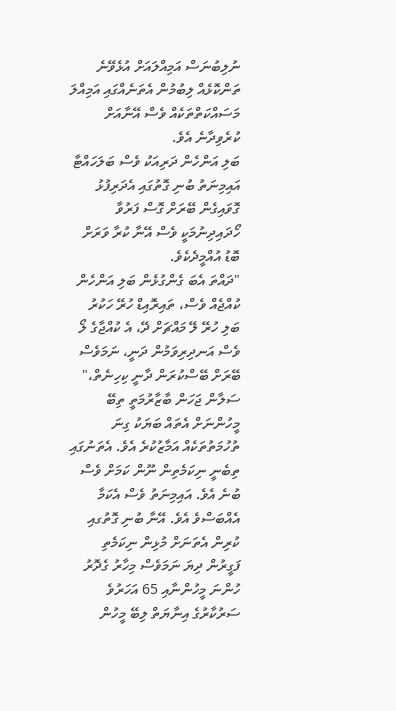ނުލިބުނަސް އަމިއްލައަށް އުޅެވޭނެ ތަންކޮޅެއް ލިބުމުން އެތަނެއްގައި އަމިއްލަ މަސައްކަތްތަކެއް ވެސް އޭނާއަށް ކުރެވިދާނެ އެވެ.
ބަލި އަންހެން ދަރިއަކު ވެސް ބަލަހައްޓާ އައިމިނަތު ބުނި ގޮތުގައި އެދަރިފުޅު ގޮވައިގެން ބޭރަށް ގޮސް ފަރުވާ ހޯދައިދިނުމަކީ ވެސް އޭނާ ކުރާ ވަރަށް ބޮޑު އުއްމީދެކެވެ.
"ދައްތަ އެބަ ގެންގުޅެން ބަލި އަންހެން ކުއްޖެއް ވެސް، ތައިރޮއިޑް ހުރޭ ހަކުރު ބަލި ހުރޭ ލޭ މައްޗަށް ދޭ، އެ ކުއްޖާގެ ލޯ ވެސް އަނދިރިވަމުން ދަނީ، ނަމަވެސް ބޭރަށް ބޭސްކުރަން ދާނީ ކިހިނެތް،"
ސަލާން ޖަހަން ބާޒާރުމަތީ ތިބޭ މީހުންނަށް އެތައް ބަޔަކު ގިނަ ތުހުމަތުތަކެއް އަމާޒުކުރެ އެވެ. އެތަނުގައި ތިބެނީ ނިކަމެތިން ނޫން ކަމަށް ވެސް ބުނެ އެވެ. އައިމިނަތު ވެސް އެކަމާ އެއްބަސްވެ އެވެ. އޭނާ ބުނި ގޮތުގއި ކުރިން އެތަނަށް މުޅިން ނިކަމެތި ފަގީރުން ދިޔަ ނަމަވެސް މިހާރު ގެދޮރު ހުންނަ މީހުންނާއި 65 އަހަރުވެ ސަރުކާރުގެ އިނާޔަތް ލިބޭ މީހުން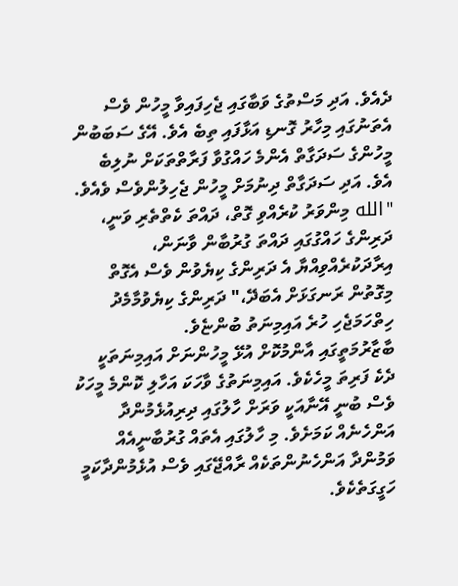ދެއެވެ. އަދި މަސްތުގެ ވަބާގައި ޖެހިފައިވާ މީހުން ވެސް އެތަނުގައި މިހާރު ގޮނޑި އަޅާފައި ތިބެ އެވެ. އޭގެ ސަބަބުން މީހުންގެ ސަދަގާތް އެންމެ ހައްގުވާ ފަރާތްތަކަށް ނުލިބެ އެވެ. އަދި ސަދަގާތް ދިނުމަށް މީހުން ޖެހިލުންވެސް ވެއެވެ.
"الله މިންވަރު ކުރެއްވި ގޮތް، ދައްތަ ކެތްތެރި ވަނީ، ދަރިންގެ ހައްގުގައި ދައްތަ ގުރުބާން ވާނަން، އިރާދަކުރެއްވިއްޔާ އެ ދަރިންގެ ކިޔެވުން ވެސް އެގޮތް މިގޮތުން ރަނގަޅަށް އެބަދޭ،" ދަރިންގެ ކިޔެވުމާމެދު ހިތްހަމަޖެހި ހުރެ އައިމިނަތު ބުންޏެވެ.
ބާޒާރުމަތީގައި އާންމުކޮށް އުޅޭ މީހުންނަށް އައިމިނަތަކީ ދެކެ ފަރިތަ މީހެކެވެ. އައިމިނަތުގެ ވާހަކަ އަހާލި ކޮންމެ މީހަކު ވެސް ބުނީ އޭނާއަކީ ވަރަށް ހާލުގައި ދިރިއުޅެމުންދާ އަންހެނެއް ކަމަށެވެ. މި ހާލުގައި އެތައް ގުރުބާނީއެއް ވަމުންދާ އަންހެނުންތަކެއް ރާއްޖޭގައި ވެސް އުޅެމުންދާކަމީ ހަގީގަތެކެވެ.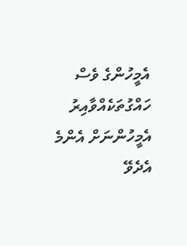އެމީހުންގެ ވެސް ހައްގުތަކެއްވާއިރު އެމީހުންނަށް އެންމެ އެދެވޭ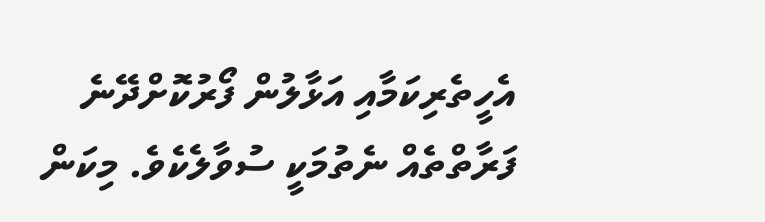އެހީތެރިކަމާއި އަޅާލުން ފޯރުކޮށްދޭނެ ފަރާތްތެއް ނެތުމަކީ ސުވާލެކެވެ. މިކަން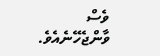ވެސް ވާންޖެހޭނެއެވެ.